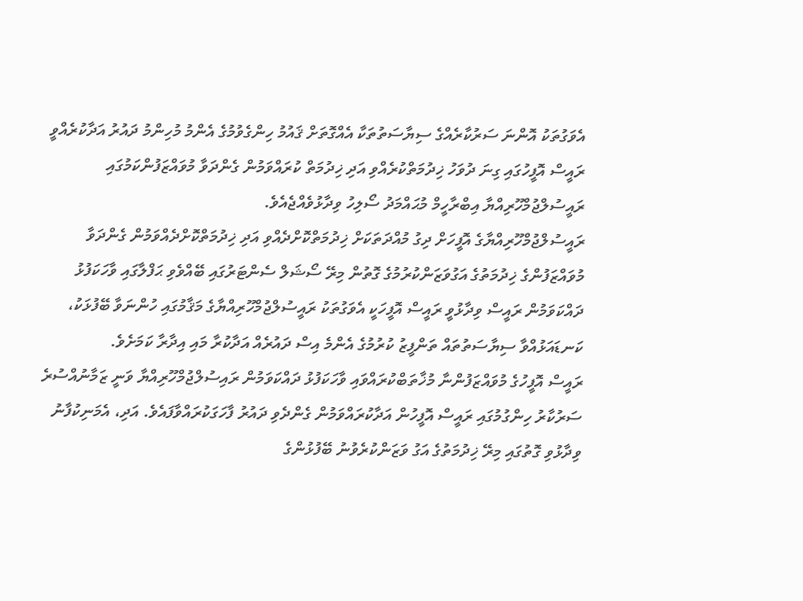އެވަގުތަކު އޮންނަ ސަރުކާރެއްގެ ސިޔާސަތުތަކާ އެއްގޮތަށް ޤައުމު ހިންގެވުމުގެ އެންމު މުހިންމު ދައުރު އަދާކުރެއްވީ ރައީސް އޮފީހުގައި ގިނަ ދުވަހު ޚިދުމަތްކުރެއްވި އަދި ޚިދުމަތް ކުރައްވަމުން ގެންދަވާ މުވައްޒަފުންކަމުގައި ރައީސުލްޖުމްހޫރިއްޔާ އިބްރާހީމް މުޙައްމަދު ސޯލިހު ވިދާޅުވެއްޖެއެވެ.
ރައީސުލްޖުމްހޫރިއްޔާގެ އޮފީހަށް ދިގު މުއްދަތަކަށް ޚިދުމަތްކޮށްދެއްވި އަދި ޚިދުމަތްކޮށްދެއްވަމުން ގެންދަވާ މުވައްޒަފުންގެ ޚިދުމަތުގެ އަގުވަޒަންކުރުމުގެ ގޮތުން މިރޭ ސޯޝަލް ސެންޓަރުގައި ބޭއްވެވި ޙަފްލާގައި ވާހަކަފުޅު ދައްކަވަމުން ރައީސް ވިދާޅުވީ ރައީސް އޮފީހަކީ އެވަގުތަކު ރައީސުލްޖުމްހޫރިއްޔާގެ މަޤާމުގައި ހުންނަވާ ބޭފުޅަކު، ކަނޑައަޅުއްވާ ސިޔާސަތުތައް ތަންފީޒު ކުރުމުގެ އެންމެ އިސް ދައުރެއް އަދާކުރާ މައި އިދާރާ ކަމަށެވެ.
ރައީސް އޮފީހުގެ މުވައްޒަފުންނާ މުޚާތަބްކުރައްވައި ވާހަކަފުޅު ދައްކަވަމުން ރައިސުލްޖުމްހޫރިއްޔާ ވަނީ ޒަމާނުއްސުރެ ސަރުކާރު ހިންގުމުގައި ރައީސް އޮފީހުން އަދާކުރައްވަމުން ގެންދެވި ދައުރު ފާހަގަކުރައްވާފައެވެ. އަދި، އެމަނިކުފާނު ވިދާޅުވި ގޮތުގައި މިރޭ ޚިދުމަތުގެ އަގު ވަޒަންކުރެވުނު ބޭފުޅުންގެ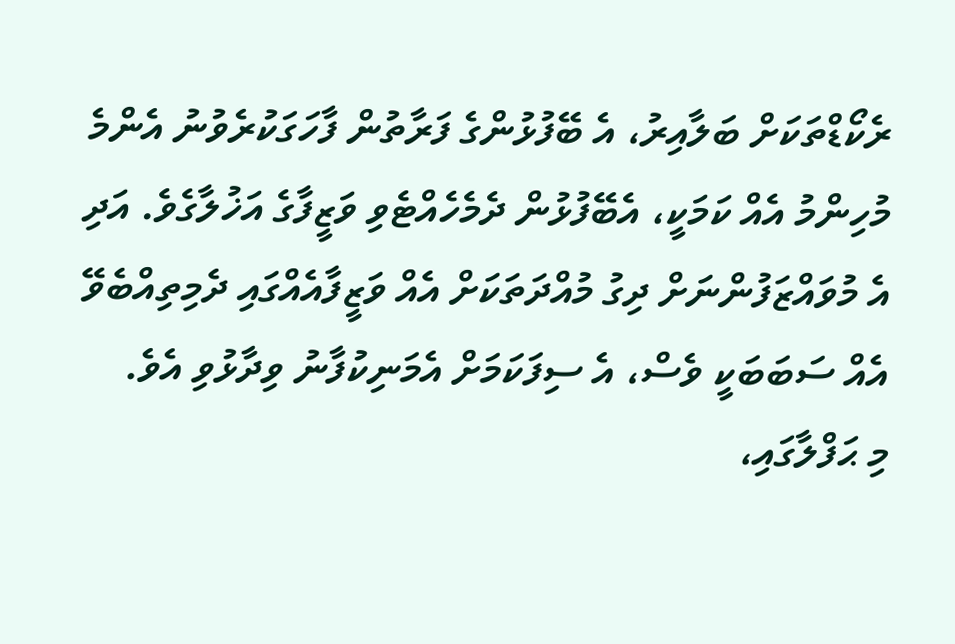ރެކޯޑްތަކަށް ބަލާއިރު، އެ ބޭފުޅުންގެ ފަރާތުން ފާހަގަކުރެވުނު އެންމެ މުހިންމު އެއް ކަމަކީ، އެބޭފުޅުން ދެމެހެއްޓެވި ވަޒީފާގެ އަޚުލާގެވެ. އަދި އެ މުވައްޒަފުންނަށް ދިގު މުއްދަތަކަށް އެއް ވަޒީފާއެއްގައި ދެމިތިއްބެވޭ އެއް ސަބަބަކީ ވެސް، އެ ސިފަކަމަށް އެމަނިކުފާނު ވިދާޅުވި އެވެ.
މި ޙަފްލާގައި،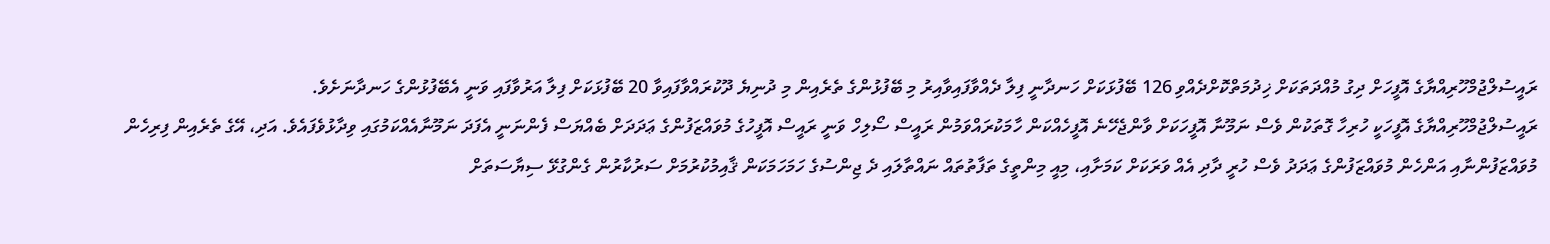ރައީސުލްޖުމްހޫރިއްޔާގެ އޮފީހަށް ދިގު މުއްދަތަކަށް ޚިދުމަތްކޮށްދެއްވި 126 ބޭފުޅަކަށް ހަނދާނީ ފިލާ ދެއްވާފައިވާއިރު މި ބޭފުޅުންގެ ތެރެއިން މި ދުނިޔެ ދޫކުރައްވާފައިވާ 20 ބޭފުޅަކަށް ފިލާ އަރުވާފައި ވަނީ އެބޭފުޅުންގެ ހަނދާނަށެވެ.
ރައީސުލްޖުމްހޫރިއްޔާގެ އޮފީހަކީ ހުރިހާ ގޮތަކުން ވެސް ނަމޫނާ އޮފީހަކަށް ވާންޖެހޭނެ އޮފީހެއްކަން ހާމަކުރައްވަމުން ރައީސް ސޯލިހް ވަނީ ރައީސް އޮފީހުގެ މުވައްޒަފުންގެ ޢަދަދަށް ބެއްޔަސް ފެންނަނީ އެފަދަ ނަމޫނާއެއްކަމުގައި ވިދާޅުވެފައެވެ. އަދި، އޭގެ ތެރެއިން ފިރިހެން މުވައްޒަފުންނާއި އަންހެން މުވައްޒަފުންގެ ޢަދަދު ވެސް ހުރީ ދާދި އެއް ވަރަކަށް ކަމަށާއި، މިއީ މިންތީގެ ތަފާތުތައް ނައްތާލައި ދެ ޖިންސުގެ ހަމަހަމަކަން ޤާއިމުކުރުމަށް ސަރުކާރުން ގެންގުޅޭ ސިޔާސަތަށް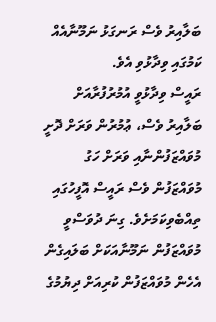ބަލާއިރު ވެސް ރަނގަޅު ނަމޫނާއެއް ކަމުގައި ވިދާޅުވި އެވެ.
ރައީސް ވިދާޅުވީ އުމުރުފުރާއަށް ބަލާއިރު ވެސް، ޢުމުރުން ވަރަށް ދޮށީ މުވައްޒަފުންނާއި ވަރަށް ހަގު މުވައްޒަފުން ވެސް ރައީސް އޮފީހުގައި ތިއްބެވިކަމަށެވެ. ގިނަ ދުވަސްވީ މުވައްޒަފުން ނަމޫނާއަކަށް ބަލައިގެން އެހެން މުވައްޒަފުން ކުރިއަށް ދިޔުމުގެ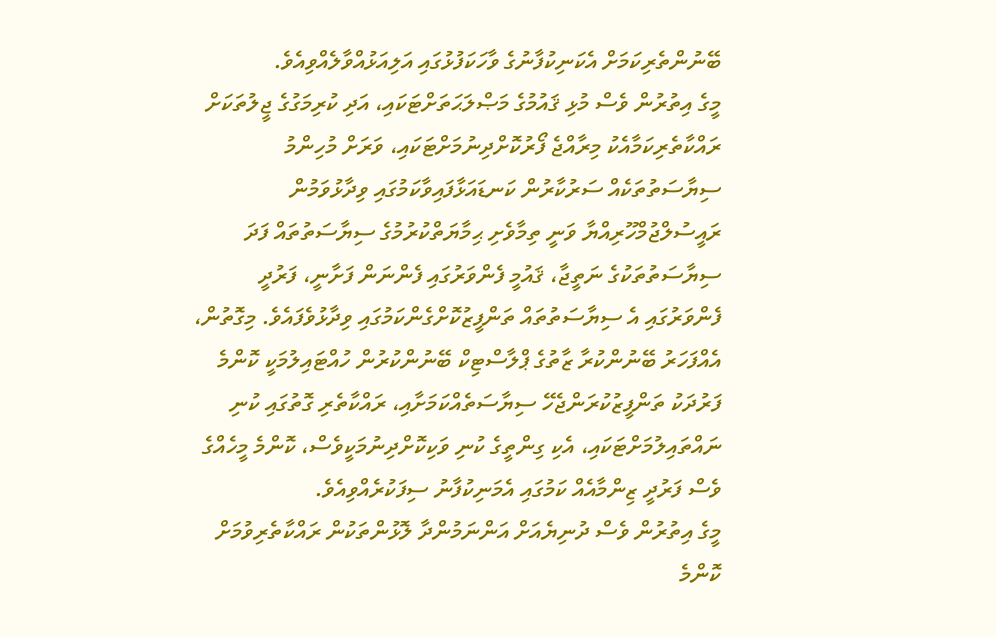ބޭނުންތެރިކަމަށް އެކަނިކުފާނުގެ ވާހަކަފުޅުގައި އަލިއަޅުއްވާލެއްވިއެވެ.
މީގެ އިތުރުން ވެސް މުޅި ޤައުމުގެ މަޞްލަޙަތަށްޓަކައި، އަދި ކުރިމަގުގެ ޖީލުތަކަށް ރައްކާތެރިކަމާއެކު މިރާއްޖެ ފޯރުކޮށްދިނުމަށްޓަކައި، ވަރަށް މުހިންމު ސިޔާސަތުތަކެއް ސަރުކާރުން ކަނޑައަޅާފައިވާކަމުގައި ވިދާޅުވަމުން ރައީސުލްޖުމްހޫރިއްޔާ ވަނީ ތިމާވެށި ޙިމާޔަތްކުރުމުގެ ސިޔާސަތުތައް ފަދަ ސިޔާސަތުތަކުގެ ނަތީޖާ، ޤައުމީ ފެންވަރުގައި ފެންނަން ފަށާނީ، ފަރުދީ ފެންވަރުގައި އެ ސިޔާސަތުތައް ތަންފީޒުކޮށްގެންކަމުގައި ވިދާޅުވެފައެވެ. މިގޮތުން، އެއްފަހަރު ބޭނުންކުރާ ޒާތުގެ ޕްލާސްޓިކް ބޭނުންކުރުން ހުއްޓައިލުމަކީ ކޮންމެ ފަރުދަކު ތަންފީޒުކުރަންޖެހޭ ސިޔާސަތެއްކަމަށާއި، ރައްކާތެރި ގޮތުގައި ކުނި ނައްތައިލުމަށްޓަކައި، އެކި ގިންތީގެ ކުނި ވަކިކޮށްދިނުމަކީވެސް، ކޮންމެ މީހެއްގެ ވެސް ފަރުދީ ޒިންމާއެއް ކަމުގައި އެމަނިކުފާނު ސިފަކުރެއްވިއެވެ.
މީގެ އިތުރުން ވެސް ދުނިޔެއަށް އަންނަމުންދާ ލޮޅުންތަކުން ރައްކާތެރިވުމަށް ކޮންމެ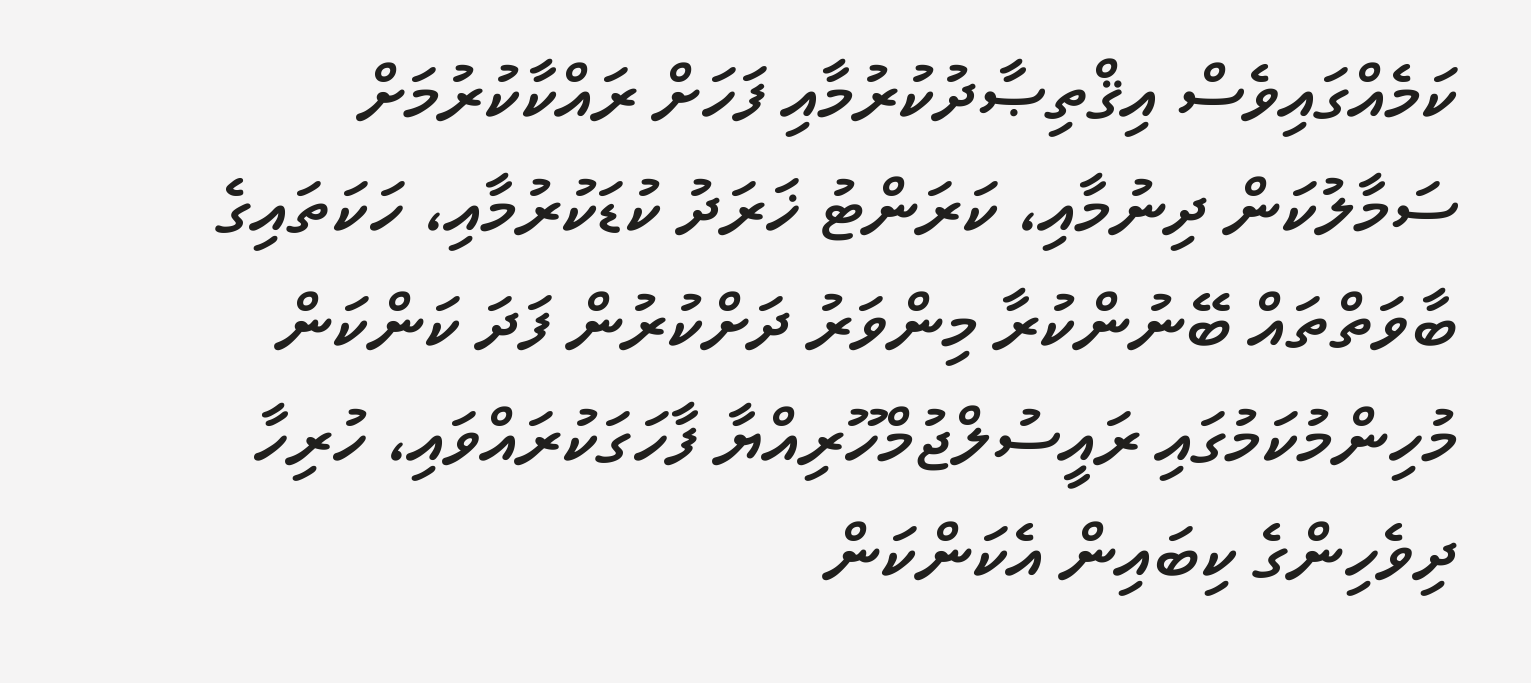ކަމެއްގައިވެސް އިޤްތިޞާދުކުރުމާއި ފަހަށް ރައްކާކުރުމަށް ސަމާލުކަން ދިނުމާއި، ކަރަންޓު ޚަރަދު ކުޑަކުރުމާއި، ހަކަތައިގެ ބާވަތްތައް ބޭނުންކުރާ މިންވަރު ދަށްކުރުން ފަދަ ކަންކަން މުހިންމުކަމުގައި ރައީސުލްޖުމްހޫރިއްޔާ ފާހަގަކުރައްވައި، ހުރިހާ ދިވެހިންގެ ކިބައިން އެކަންކަން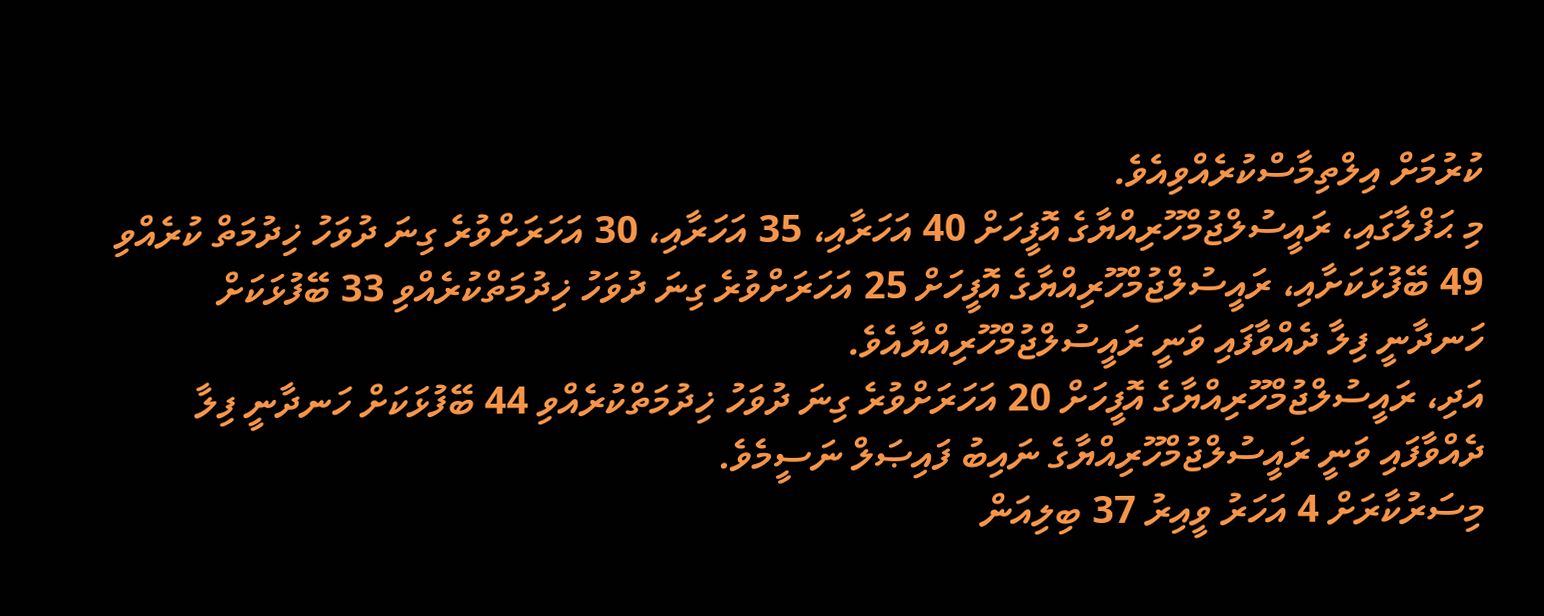ކުރުމަށް އިލްތިމާސްކުރެއްވިއެވެ.
މި ޙަފްލާގައި، ރައީސުލްޖުމްހޫރިއްޔާގެ އޮފީހަށް 40 އަހަރާއި، 35 އަހަރާއި، 30 އަހަރަށްވުރެ ގިނަ ދުވަހު ޚިދުމަތް ކުރެއްވި 49 ބޭފުޅަކަށާއި، ރައީސުލްޖުމްހޫރިއްޔާގެ އޮފީހަށް 25 އަހަރަށްވުރެ ގިނަ ދުވަހު ޚިދުމަތްކުރެއްވި 33 ބޭފުޅަކަށް ހަނދާނީ ފިލާ ދެއްވާފައި ވަނީ ރައީސުލްޖުމްހޫރިއްޔާއެވެ.
އަދި، ރައީސުލްޖުމްހޫރިއްޔާގެ އޮފީހަށް 20 އަހަރަށްވުރެ ގިނަ ދުވަހު ޚިދުމަތްކުރެއްވި 44 ބޭފުޅަކަށް ހަނދާނީ ފިލާ ދެއްވާފައި ވަނީ ރައީސުލްޖުމްހޫރިއްޔާގެ ނައިބު ފައިޞަލް ނަސީމެވެ.
މިސަރުކާރަށް 4 އަހަރު ވީއިރު 37 ބިލިއަން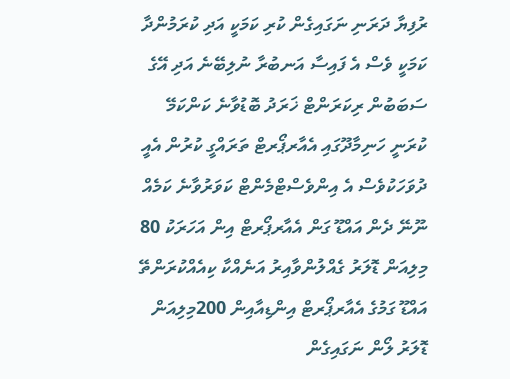ރުފިޔާ ދަރަނި ނަގައިގެން ކުރި ކަމަކީ އަދި ކުރަމުންދާ ކަމަކީ ވެސް އެ ފައިސާ އަނބުރާ ނުލިބޭނެ އަދި އޭގެ ސަބަބުން ރިކަރަންޓް ޚަރަދު ބޮޑުވާނެ ކަންކަމޭ ކުރަނީ ހަނިމާދޫގައި އެއާރޕޯރޓް ތަރައްގީ ކުރުން އެއީ ދުވަހަކުވެސް އެ އިންވެސްޓްމެންޓް ކަވަރުވާނެ ކަމެއް ނޫނޭ ދެން އައްޑޫ ގަން އެއާރޕޯރޓް އިން އަހަރަކު 80 މިލިއަން ޑޮލަރު ގެއްލުންވާއިރު އަނެއްކާ ކިއެއްކުރަންތޭ އައްޑޫ ގަމުގެ އެއާރޕޯރޓް އިންޑިއާއިން 200މިލިއަން ޑޮލަރު ލޯން ނަގައިގެން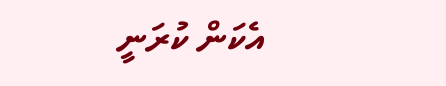އެކަން ކުރަނީ